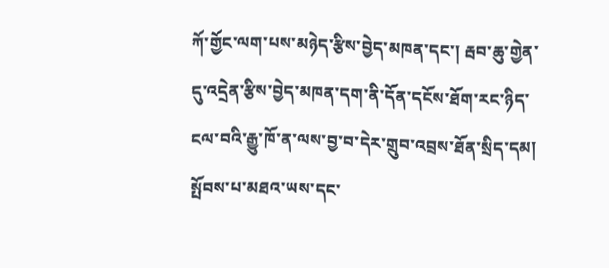ཀོ་གྱོང་ལག་པས་མཉེད་རྩིས་བྱེད་མཁན་དང་། རྦབ་ཆུ་གྱེན་དུ་འདྲེན་རྩིས་བྱེད་མཁན་དག་ནི་དོན་དངོས་ཐོག་རང་ཉིད་ངལ་བའི་རྒྱུ་ཁོ་ན་ལས་བྱ་བ་དེར་གྲུབ་འབྲས་ཐོན་སྲིད་དམ།
སྤོབས་པ་མཐའ་ཡས་དང་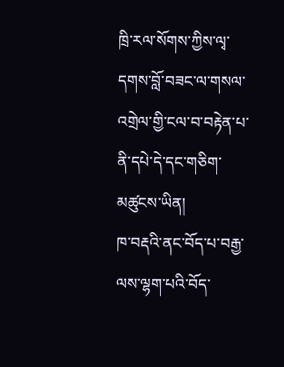ཁྲི་རལ་སོགས་ཀྱིས་ལྭ་དགས་བློ་བཟང་ལ་གསལ་འགྲེལ་གྱི་ངལ་བ་བརྟེན་པ་ནི་དཔེ་དེ་དང་གཅིག་མཚུངས་ཡིན།
ཁ་བརྡའི་ནང་བོད་པ་བརྒྱ་ལས་ལྷག་པའི་བོད་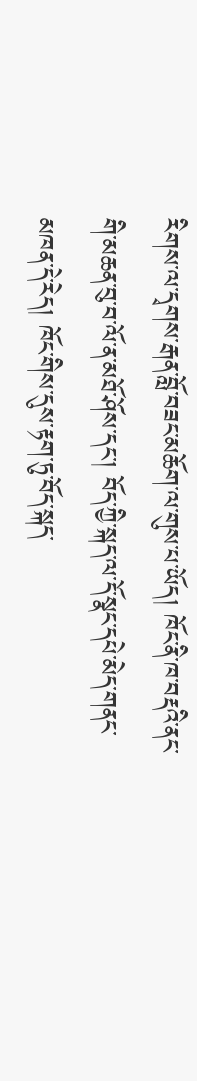རིགས་ལ་དྭགས་རྒན་བློ་བཟང་མཆོག་ལ་གུས་པ་ཡོད། ཁོང་ནི་ཁ་བརྡའི་ནང་གི་མཆན་བུ་བ་ལོ་ན་མཐོ་ཤོས་དང་། བོད་ཀྱི་སྐད་ལ་དོ་སྣང་དཔེ་མེད་གནང་མཁན་དེ་རེད། ཁོང་གིས་དུས་རྟག་ཏུ་བོད་སྐད་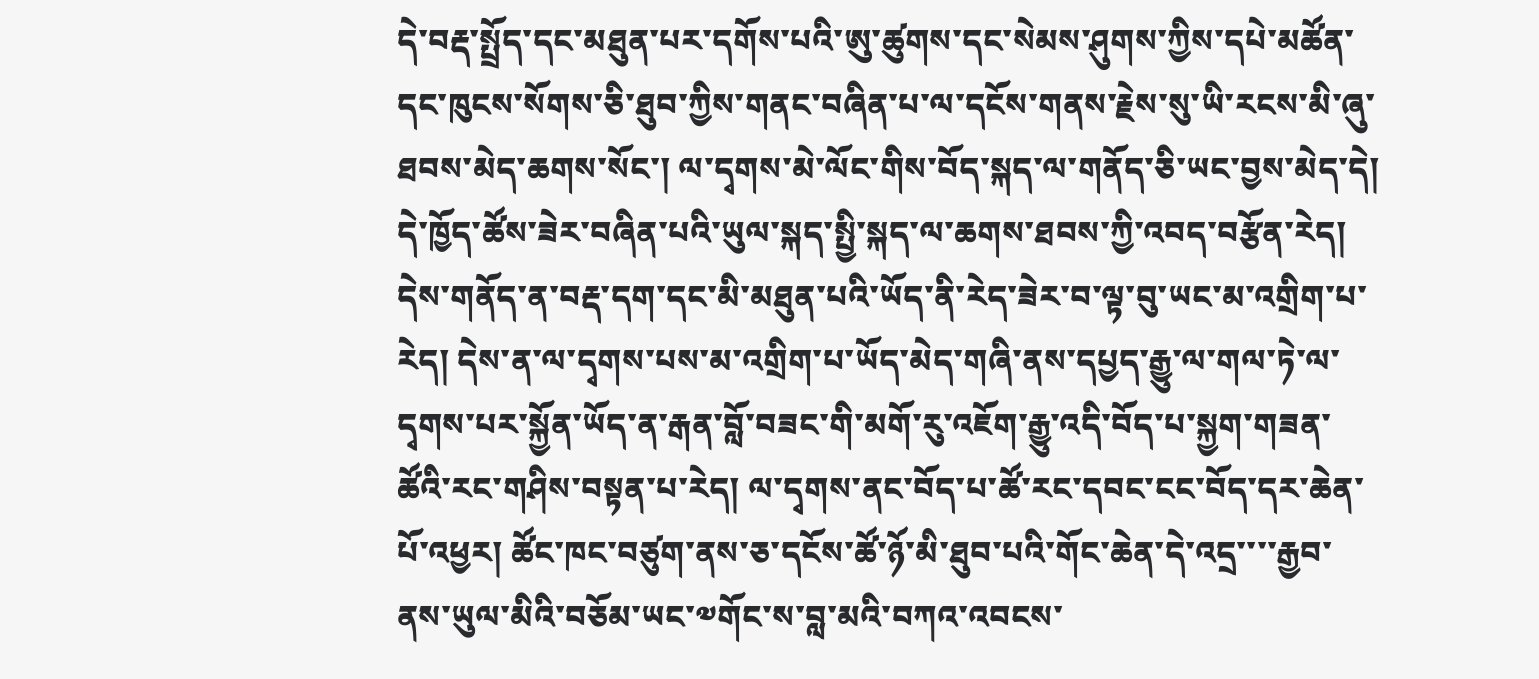དེ་བརྡ་སྤྲོད་དང་མཐུན་པར་དགོས་པའི་ཨུ་ཚུགས་དང་སེམས་ཤུགས་ཀྱིས་དཔེ་མཚོན་དང་ཁུངས་སོགས་ཅི་ཐུབ་ཀྱིས་གནང་བཞིན་པ་ལ་དངོས་གནས་རྗེས་སུ་ཡི་རངས་མི་ཞུ་ཐབས་མེད་ཆགས་སོང་། ལ་དྭགས་མེ་ལོང་གིས་བོད་སྐད་ལ་གནོད་ཅི་ཡང་བྱས་མེད་དེ། དེ་ཁྱོད་ཚོས་ཟེར་བཞིན་པའི་ཡུལ་སྐད་སྤྱི་སྐད་ལ་ཆགས་ཐབས་ཀྱི་འབད་བརྩོན་རེད། དེས་གནོད་ན་བརྡ་དག་དང་མི་མཐུན་པའི་ཡོད་ནི་རེད་ཟེར་བ་ལྟ་བུ་ཡང་མ་འགྲིག་པ་རེད། དེས་ན་ལ་དྭགས་པས་མ་འགྲིག་པ་ཡོད་མེད་གཞི་ནས་དཔྱད་རྒྱུ་ལ་གལ་ཏེ་ལ་དྭགས་པར་སྐྱོན་ཡོད་ན་རྒན་བློ་བཟང་གི་མགོ་རུ་འཇོག་རྒྱུ་འདི་བོད་པ་སྐྱག་གཟན་ཚོའི་རང་གཤིས་བསྟན་པ་རེད། ལ་དྭགས་ནང་བོད་པ་ཚོ་རང་དབང་ངང་བོད་དར་ཆེན་པོ་འཕྱར། ཚོང་ཁང་བཙུག་ནས་ཅ་དངོས་ཚོ་ཉོ་མི་ཐུབ་པའི་གོང་ཆེན་དེ་འདྲ་་་་རྒྱབ་ནས་ཡུལ་མིའི་བཅོམ་ཡང་༧གོང་ས་བླ་མའི་བཀའ་འབངས་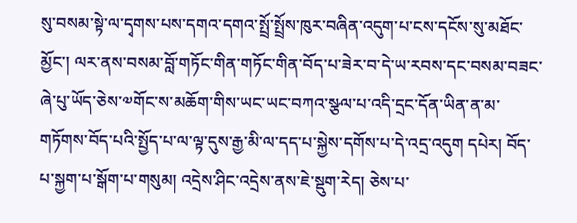སུ་བསམ་སྟེ་ལ་དྭགས་པས་དགའ་དགའ་སྤྲོ་སྤྲོས་ཁུར་བཞིན་འདུག་པ་ངས་དངོས་སུ་མཐོང་མྱོང་། ལར་ནས་བསམ་བློ་གཏོང་གིན་གཏོང་གིན་བོད་པ་ཟེར་བ་དེ་ཡ་རབས་དང་བསམ་བཟང་ཞེ་པུ་ཡོད་ཅེས་༧གོང་ས་མཆོག་གིས་ཡང་ཡང་བཀའ་སྩལ་པ་འདི་དྲང་དོན་ཡིན་ན་མ་གཏོགས་བོད་པའི་སྤྱོད་པ་ལ་ལྟ་དུས་རྒྱ་མི་ལ་དད་པ་སྐྱེས་དགོས་པ་དེ་འདྲ་འདུག དཔེར། བོད་པ་སྐྱག་པ་སྒོག་པ་གསུམ། འདྲེས་ཤིང་འདྲེས་ནས་ཇེ་སྡུག་རེད། ཅེས་པ་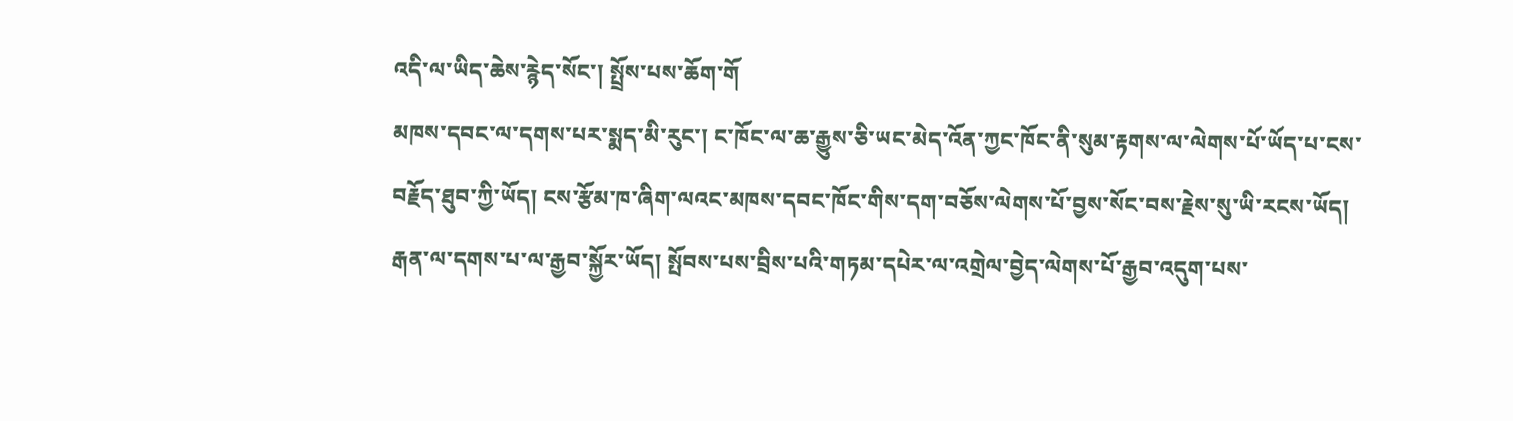འདི་ལ་ཡིད་ཆེས་རྙེད་སོང་། སྤྲོས་པས་ཆོག་གོ
མཁས་དབང་ལ་དགས་པར་སྨད་མི་རུང་། ང་ཁོང་ལ་ཆ་རྒྱུས་ཅི་ཡང་མེད་འོན་ཀྱང་ཁོང་ནི་སུམ་རྟགས་ལ་ལེགས་པོ་ཡོད་པ་ངས་བརྗོད་ཐུབ་ཀྱི་ཡོད། ངས་རྩོམ་ཁ་ཞིག་ལའང་མཁས་དབང་ཁོང་གིས་དག་བཅོས་ལེགས་པོ་བྱས་སོང་བས་རྗེས་སུ་ཡི་རངས་ཡོད། རྒན་ལ་དགས་པ་ལ་རྒྱབ་སྐྱོར་ཡོད། སྤོབས་པས་བྲིས་པའི་གཏམ་དཔེར་ལ་འགྲེལ་བྱེད་ལེགས་པོ་རྒྱབ་འདུག་པས་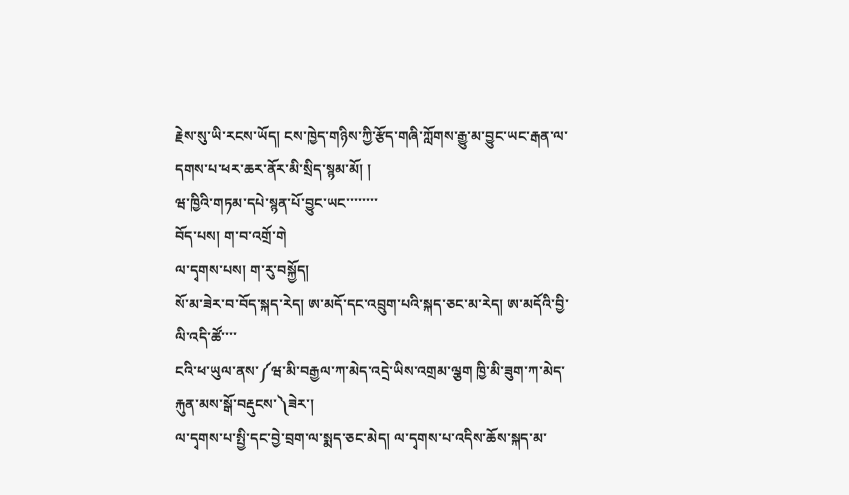རྗེས་སུ་ཡི་རངས་ཡོད། ངས་ཁྱེད་གཉིས་ཀྱི་རྩོད་གཞི་ཀློགས་རྒྱུ་མ་བྱུང་ཡང་རྒན་ལ་དགས་པ་ཕར་ཆར་ནོར་མི་སྲིད་སྙམ་མོ། །
ཝ་ཁྱིའི་གཏམ་དཔེ་སྙན་པོ་བྱུང་ཡང་་་་་་་་
བོད་པས། ག་བ་འགྲོ་གེ
ལ་དྭགས་པས། ག་རུ་བསྐྱོད།
སོ་མ་ཟེར་བ་བོད་སྐད་རེད། ཨ་མདོ་དང་འབྲུག་པའི་སྐད་ཅང་མ་རེད། ཨ་མདོའི་བྱི་ལི་འདི་ཚོ་་་་
ངའི་ཕ་ཡུལ་ནས་༼ཝ་མི་བརྒྱལ་ཀ་མེད་འདྲེ་ཡིས་འགྲམ་ལྕག ཁྱི་མི་ཟུག་ཀ་མེད་རྐུན་མས་སྒོ་བརྡུངས་༽ཟེར་།
ལ་དྭགས་པ་སྤྱི་དང་བྱེ་བྲག་ལ་སྨད་ཅང་མེད། ལ་དྭགས་པ་འདིས་ཆོས་སྐད་མ་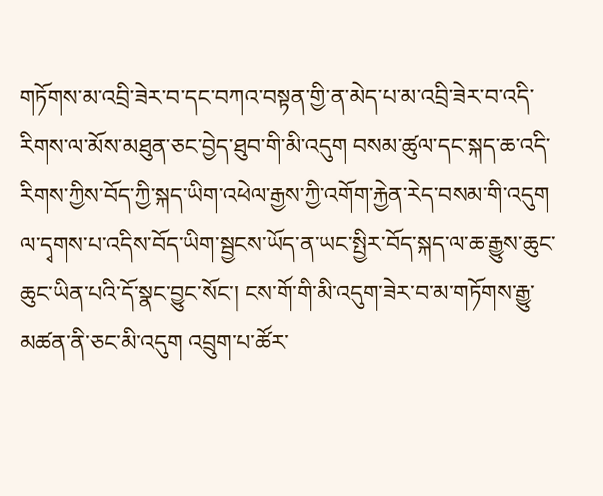གཏོགས་མ་འབྲི་ཟེར་བ་དང་བཀའ་བསྟན་གྱི་ན་མེད་པ་མ་འབྲི་ཟེར་བ་འདི་རིགས་ལ་མོས་མཐུན་ཅང་བྱེད་ཐུབ་གི་མི་འདུག བསམ་ཚུལ་དང་སྐད་ཆ་འདི་རིགས་ཀྱིས་བོད་ཀྱི་སྐད་ཡིག་འཕེལ་རྒྱས་ཀྱི་འགོག་རྐྱེན་རེད་བསམ་གི་འདུག ལ་དྭགས་པ་འདིས་བོད་ཡིག་སྦྱངས་ཡོད་ན་ཡང་སྤྱིར་བོད་སྐད་ལ་ཆ་རྒྱུས་ཆུང་ཆུང་ཡིན་པའི་དོ་སྣང་བྱུང་སོང་། ངས་གོ་གི་མི་འདུག་ཟེར་བ་མ་གཏོགས་རྒྱུ་མཚན་ནི་ཅང་མི་འདུག འབྲུག་པ་ཚོར་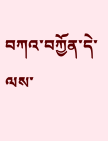བཀའ་བཀྱོན་དེ་ལས་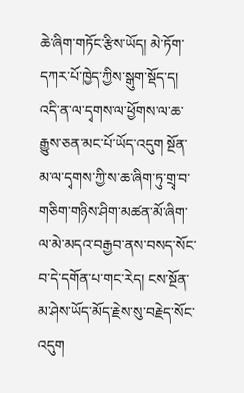ཆེ་ཞིག་གཏོང་རྩིས་ཡོད། མེ་ཏོག་དཀར་པོ་ཁྱེད་ཀྱིས་སྒུག་སྡོད་ད།
འདི་ན་ལ་དྭགས་ལ་ཕྱོགས་ལ་ཆ་རྒྱུས་ཅན་མང་པོ་ཡོད་འདུག སྔོན་མ་ལ་དྭགས་ཀྱི་ས་ཆ་ཞིག་ཏུ་གྲྭ་བ་གཅིག་གཉིས་ཤིག་མཚན་མོ་ཞིག་ལ་མེ་མདའ་བརྒྱབ་ནས་བསད་སོང་བ་དེ་དགོན་པ་གང་རེད། ངས་སྔོན་མ་ཤེས་ཡོད་མོད་རྗེས་སུ་བརྗེད་སོང་འདུག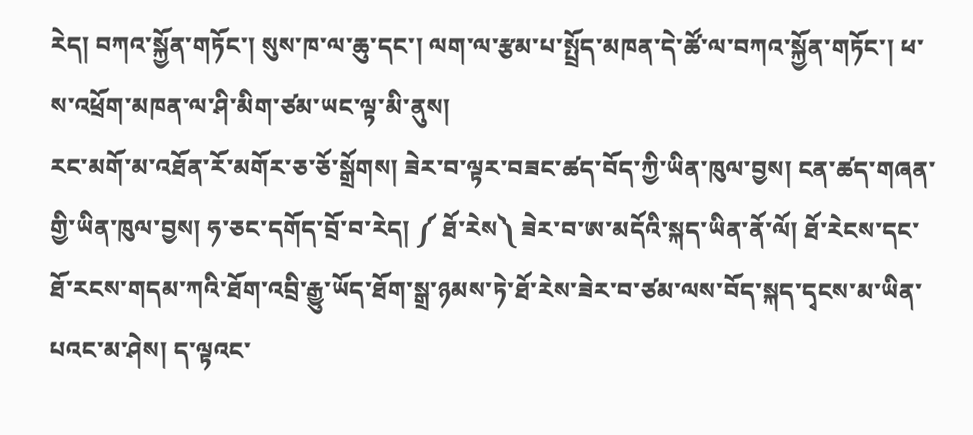རེད། བཀའ་སྐྱོན་གཏོང་། སུས་ཁ་ལ་ཆུ་དང་། ལག་ལ་རྩམ་པ་སྤྲོད་མཁན་དེ་ཚོ་ལ་བཀའ་སྐྱོན་གཏོང་། ཕ་ས་འཕྲོག་མཁན་ལ་ཤི་མིག་ཙམ་ཡང་ལྟ་མི་ནུས།
རང་མགོ་མ་འཐོན་རོ་མགོར་ཅ་ཅོ་སྒྲོགས། ཟེར་བ་ལྟར་བཟང་ཚད་བོད་ཀྱི་ཡིན་ཁུལ་བྱས། ངན་ཚད་གཞན་གྱི་ཡིན་ཁུལ་བྱས། ཧ་ཅང་དགོད་བྲོ་བ་རེད། ༼ ཐོ་རེས༽ ཟེར་བ་ཨ་མདོའི་སྐད་ཡིན་ནོ་ལོ། ཐོ་རེངས་དང་ཐོ་རངས་གདམ་ཀའི་ཐོག་འབྲི་རྒྱུ་ཡོད་ཐོག་སྒྲ་ཉམས་ཏེ་ཐོ་རེས་ཟེར་བ་ཙམ་ལས་བོད་སྐད་དྭངས་མ་ཡིན་པའང་མ་ཤེས། ད་ལྟའང་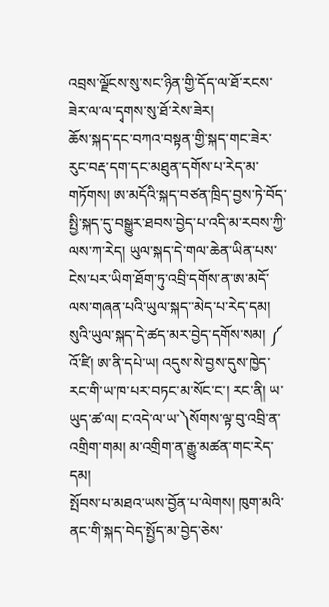འབྲས་ལྗོངས་སུ་སང་ཉིན་གྱི་དོད་ལ་ཐོ་རངས་ཟེར་ལ་ལ་དྭགས་སུ་ཐོ་རེས་ཟེར།
ཆོས་སྐད་དང་བཀའ་བསྟན་གྱི་སྐད་གང་ཟེར་རུང་བརྡ་དག་དང་མཐུན་དགོས་པ་རེད་མ་གཏོགས། ཨ་མདོའི་སྐད་བཙན་ཁྲིད་བྱས་ཏེ་བོད་སྤྱི་སྐད་དུ་བསྒྱུར་ཐབས་བྱེད་པ་འདི་མ་རབས་ཀྱི་ལས་ཀ་རེད། ཡུལ་སྐད་དེ་གལ་ཆེན་ཡིན་པས་ངེས་པར་ཡིག་ཐོག་ཏུ་འབྲི་དགོས་ན་ཨ་མདོ་ལས་གཞན་པའི་ཡུལ་སྐད་་མེད་པ་རེད་དམ། སུའི་ཡུལ་སྐད་དེ་ཚད་མར་བྱེད་དགོས་སམ། ༼ འོ་ཛི། ཨ་ནི་དཔེ་ཡ། འདུས་སེ་བྱས་དུས་ཁྱེད་རང་གི་ཡ་ཁ་པར་བཏང་མ་སོང་ང་། རང་ནི། ཡ་ཡུད་ཚ་ལ། ང་འདེ་ལ་ཡ་༽སོགས་ལྟ་བུ་འབྲི་ན་འགྲིག་གམ། མ་འགྲིག་ན་རྒྱུ་མཚན་གང་རེད་དམ།
སྤོབས་པ་མཐའ་ཡས་བྱོན་པ་ལེགས། ཁུག་མའི་ནང་གི་སྐད་བེད་སྤྱོད་མ་བྱེད་ཅེས་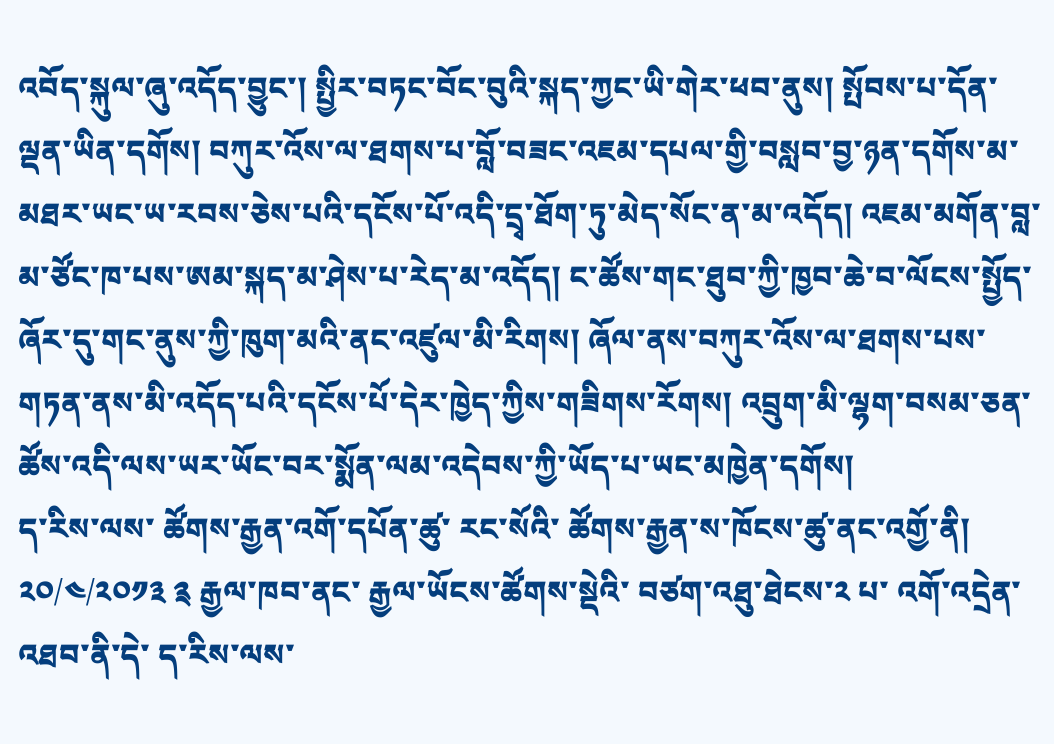འབོད་སྐུལ་ཞུ་འདོད་བྱུང་། སྤྱིར་བཏང་བོང་བུའི་སྐད་ཀྱང་ཡི་གེར་ཕབ་ནུས། སྤོབས་པ་དོན་ལྡན་ཡིན་དགོས། བཀུར་འོས་ལ་ཐགས་པ་བློ་བཟང་འཇམ་དཔལ་གྱི་བསླབ་བྱ་ཉན་དགོས་མ་མཐར་ཡང་ཡ་རབས་ཅེས་པའི་དངོས་པོ་འདི་དྲྭ་ཐོག་ཏུ་མེད་སོང་ན་མ་འདོད། འཇམ་མགོན་བླ་མ་ཙོང་ཁ་པས་ཨམ་སྐད་མ་ཤེས་པ་རེད་མ་འདོད། ང་ཚོས་གང་ཐུབ་ཀྱི་ཁྱབ་ཆེ་བ་ལོངས་སྤྱོད་ཞོར་དུ་གང་ནུས་ཀྱི་ཁུག་མའི་ནང་འཛུལ་མི་རིགས། ཞོལ་ནས་བཀུར་འོས་ལ་ཐགས་པས་གཏན་ནས་མི་འདོད་པའི་དངོས་པོ་དེར་ཁྱེད་ཀྱིས་གཟིགས་རོགས། འབྲུག་མི་ལྷག་བསམ་ཅན་ཚོས་འདི་ལས་ཡར་ཡོང་བར་སྨོན་ལམ་འདེབས་ཀྱི་ཡོད་པ་ཡང་མཁྱེན་དགོས།
ད་རིས་ལས་ ཚོགས་རྒྱན་འགོ་དཔོན་ཚུ་ རང་སོའི་ ཚོགས་རྒྱན་ས་ཁོངས་ཚུ་ནང་འགྱོ་ནི།
༢༠/༤/༢༠༡༣ ༉ རྒྱལ་ཁབ་ནང་ རྒྱལ་ཡོངས་ཚོགས་སྡེའི་ བཙག་འཐུ་ཐེངས་༢ པ་ འགོ་འདྲེན་འཐབ་ནི་དེ་ ད་རིས་ལས་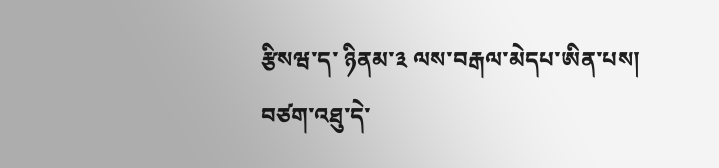རྩིསཝ་ད་ ཉིནམ་༣ ལས་བརྒལ་མེདཔ་ཨིན་པས།
བཙག་འཐུ་དེ་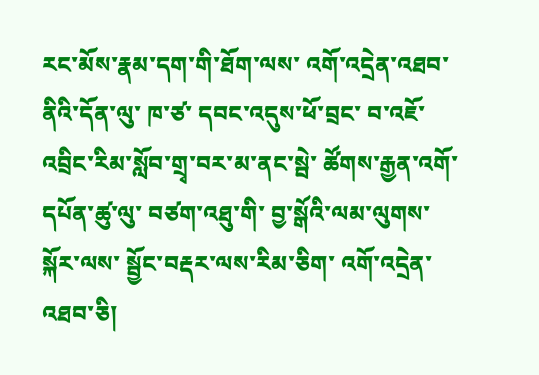རང་མོས་རྣམ་དག་གི་ཐོག་ལས་ འགོ་འདྲེན་འཐབ་ནིའི་དོན་ལུ་ ཁ་ཙ་ དབང་འདུས་ཕོ་བྲང་ བ་འཇོ་འབྲིང་རིམ་སློབ་གྲྭ་བར་མ་ནང་སྦེ་ ཚོགས་རྒྱན་འགོ་དཔོན་ཚུ་ལུ་ བཙག་འཐུ་གི་ བྱ་སྒོའི་ལམ་ལུགས་སྐོར་ལས་ སྦྱོང་བརྡར་ལས་རིམ་ཅིག་ འགོ་འདྲེན་འཐབ་ཅི།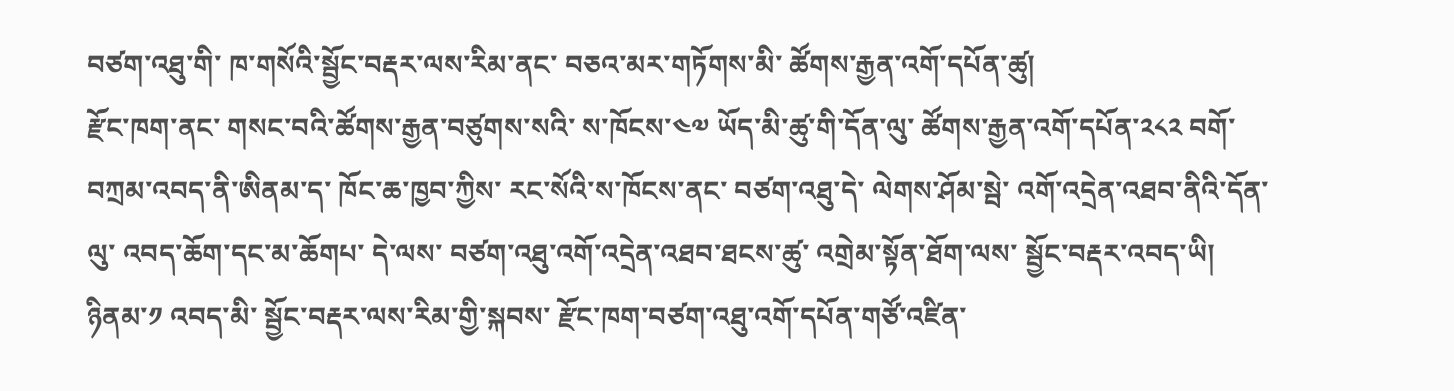བཙག་འཐུ་གི་ ཁ་གསོའི་སྦྱོང་བརྡར་ལས་རིམ་ནང་ བཅའ་མར་གཏོགས་མི་ ཚོགས་རྒྱན་འགོ་དཔོན་ཚུ།
རྫོང་ཁག་ནང་ གསང་བའི་ཚོགས་རྒྱན་བཙུགས་སའི་ ས་ཁོངས་༤༧ ཡོད་མི་ཚུ་གི་དོན་ལུ་ ཚོགས་རྒྱན་འགོ་དཔོན་༢༨༢ བགོ་བཀྲམ་འབད་ནི་ཨིནམ་ད་ ཁོང་ཆ་ཁྱབ་ཀྱིས་ རང་སོའི་ས་ཁོངས་ནང་ བཙག་འཐུ་དེ་ ལེགས་ཤོམ་སྦེ་ འགོ་འདྲེན་འཐབ་ནིའི་དོན་ལུ་ འབད་ཆོག་དང་མ་ཆོགཔ་ དེ་ལས་ བཙག་འཐུ་འགོ་འདྲེན་འཐབ་ཐངས་ཚུ་ འགྲེམ་སྟོན་ཐོག་ལས་ སྦྱོང་བརྡར་འབད་ཡི།
ཉིནམ་༡ འབད་མི་ སྦྱོང་བརྡར་ལས་རིམ་གྱི་སྐབས་ རྫོང་ཁག་བཙག་འཐུ་འགོ་དཔོན་གཙོ་འཛིན་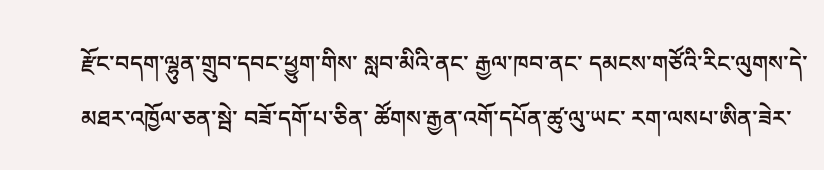རྫོང་བདག་ལྷུན་གྲུབ་དབང་ཕྱུག་གིས་ སླབ་མིའི་ནང་ རྒྱལ་ཁབ་ནང་ དམངས་གཙོའི་རིང་ལུགས་དེ་ མཐར་འཁྱོལ་ཅན་སྦེ་ བཟོ་དགོ་པ་ཅིན་ ཚོགས་རྒྱན་འགོ་དཔོན་ཚུ་ལུ་ཡང་ རག་ལསཔ་ཨིན་ཟེར་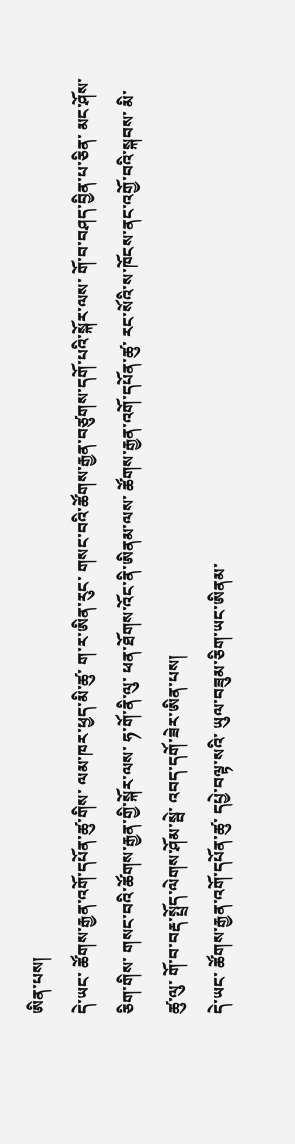ཨིན་པས།
དེ་ཡང་ ཚོགས་རྒྱན་འགོ་དཔོན་ཚུ་གིས་ ལམ་ཁར་ཕྱད་མི་ཚུ་ ག་ར་ཨིན་རུང་ གསང་བའི་ཚོགས་རྒྱན་བཙུགས་དགོ་པའི་སྐོར་ལས་ གོ་བ་བཤད་བྱིན་པ་ཅིན་ མང་ཤོས་ཅིག་གིས་ གསང་བའི་ཚོགས་རྒྱན་གྱི་སྐོར་ལས་ ཧ་གོ་ནི་ལུ་ ཕན་ཐོགས་འོང་ནི་ཨིནམ་ལས་ ཚོགས་རྒྱན་འགོ་དཔོན་ཚུ་ རང་སོའི་ས་ཁོངས་ནང་འགྱོ་བའི་སྐབས་ མི་ཚུ་ལུ་ གོ་བ་བརྡ་སྤྲོད་ལེགས་ཤོམ་སྦེ་ འབད་དགོ་ཟེར་ཨིན་པས།
དེ་ཡང་ ཚོགས་རྒྱན་འགོ་དཔོན་ཚུ་ དཔྱེ་བལྟ་སའི་ ཡུལ་བཟུམ་ཅིག་ཡང་ཨིནམ་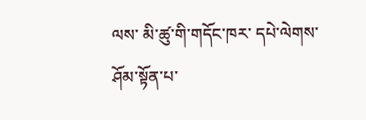ལས་ མི་ཚུ་གི་གདོང་ཁར་ དཔེ་ལེགས་ཤོམ་སྟོན་པ་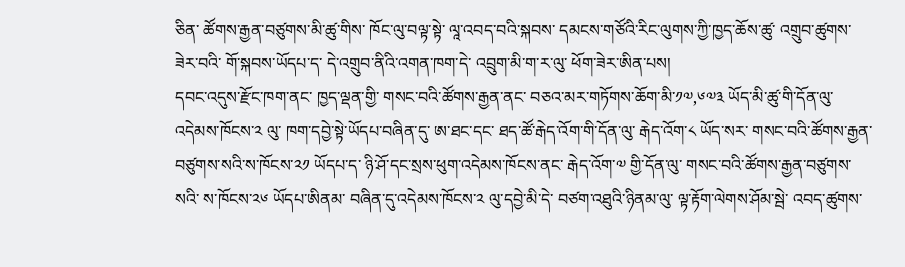ཅིན་ ཚོགས་རྒྱན་བཙུགས་མི་ཚུ་གིས་ ཁོང་ལུ་བལྟ་སྟེ་ ལཱ་འབད་བའི་སྐབས་ དམངས་གཙོའི་རིང་ལུགས་ཀྱི་ཁྱད་ཆོས་ཚུ་ འགྲུབ་ཚུགས་ཟེར་བའི་ གོ་སྐབས་ཡོདཔ་ད་ དེ་འགྲུབ་ནིའི་འགན་ཁག་དེ་ འབྲུག་མི་ག་ར་ལུ་ ཕོག་ཟེར་ཨིན་པས།
དབང་འདུས་རྫོང་ཁག་ནང་ ཁྱད་ལྡན་གྱི་ གསང་བའི་ཚོགས་རྒྱན་ནང་ བཅའ་མར་གཏོགས་ཆོག་མི་༡༧,༦༧༣ ཡོད་མི་ཚུ་གི་དོན་ལུ་ འདེམས་ཁོངས་༢ ལུ་ ཁག་དབྱེ་སྟེ་ཡོདཔ་བཞིན་དུ་ ཨ་ཐང་དང་ ཐད་ཚོ་རྒེད་འོག་གི་དོན་ལུ་ རྒེད་འོག་༨ ཡོད་སར་ གསང་བའི་ཚོགས་རྒྱན་བཙུགས་སའི་ས་ཁོངས་༢༡ ཡོདཔ་ད་ ཉི་ཤོ་དང་སྲས་ཕུག་འདེམས་ཁོངས་ནང་ རྒེད་འོག་༧ གྱི་དོན་ལུ་ གསང་བའི་ཚོགས་རྒྱན་བཙུགས་སའི་ ས་ཁོངས་༢༦ ཡོདཔ་ཨིནམ་ བཞིན་དུ་འདེམས་ཁོངས་༢ ལུ་དབྱེ་མི་དེ་ བཙག་འཐུའི་ཉིནམ་ལུ་ ལྟ་རྟོག་ལེགས་ཤོམ་སྦེ་ འབད་ཚུགས་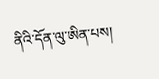ནིའི་དོན་ལུ་ཨིན་པས།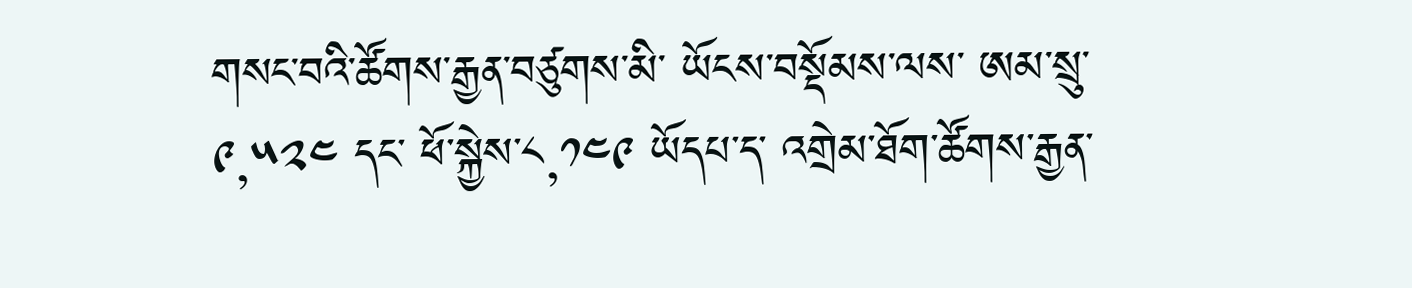གསང་བའི་ཚོགས་རྒྱན་བཙུགས་མི་ ཡོངས་བསྡོམས་ལས་ ཨམ་སྲུ་༩,༥༢༤ དང་ ཕོ་སྐྱེས་༨,༡༤༩ ཡོདཔ་ད་ འགྲེམ་ཐོག་ཚོགས་རྒྱན་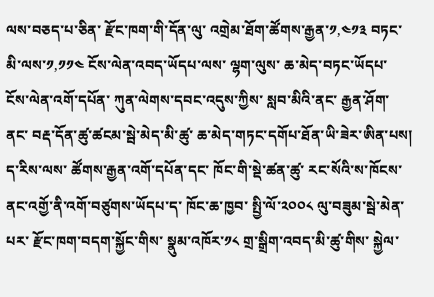ལས་བཅད་པ་ཅིན་ རྫོང་ཁག་གི་དོན་ལུ་ འགྲེམ་ཐོག་ཚོགས་རྒྱན་༡,༤༡༣ བཏང་མི་ལས་༡,༡༡༤ ངོས་ལེན་འབད་ཡོདཔ་ལས་ ལྷག་ལུས་ ཆ་མེད་བཏང་ཡོདཔ་ ངོས་ལེན་འགོ་དཔོན་ ཀུན་ལེགས་དབང་འདུས་ཀྱིས་ སླབ་མིའི་ནང་ རྒྱན་ཤོག་ནང་ བརྡ་དོན་ཚུ་ཚངམ་སྦེ་མེད་མི་ཚུ་ ཆ་མེད་གཏང་དགོཔ་ཐོན་ཡི་ཟེར་ཨིན་པས།
ད་རིས་ལས་ ཚོགས་རྒྱན་འགོ་དཔོན་དང་ ཁོང་གི་སྡེ་ཚན་ཚུ་ རང་སོའི་ས་ཁོངས་ནང་འགྱོ་ནི་འགོ་བཙུགས་ཡོདཔ་ད་ ཁོང་ཆ་ཁྱབ་ སྤྱི་ལོ་༢༠༠༨ ལུ་བཟུམ་སྦེ་མེན་པར་ རྫོང་ཁག་བདག་སྐྱོང་གིས་ སྣུམ་འཁོར་༡༨ གྲ་སྒྲིག་འབད་མི་ཚུ་གིས་ སྐྱེལ་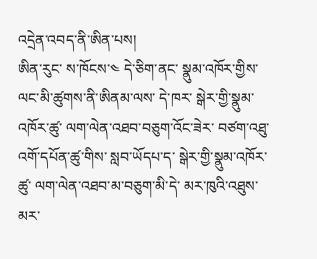འདྲེན་འབད་ནི་ཨིན་པས།
ཨིན་རུང་ ས་ཁོངས་༤ དེ་ཅིག་ནང་ སྣུམ་འཁོར་གྱིས་ ལང་མི་ཚུགས་ནི་ཨིནམ་ལས་ དེ་ཁར་ སྒེར་གྱི་སྣུམ་འཁོར་ཚུ་ ལག་ལེན་འཐབ་བཅུག་འོང་ཟེར་ བཙག་འཐུ་འགོ་དཔོན་ཚུ་གིས་ སླབ་ཡོདཔ་ད་ སྒེར་གྱི་སྣུམ་འཁོར་ཚུ་ ལག་ལེན་འཐབ་མ་བཅུག་མི་དེ་ མར་ཁུའི་འཐུས་ མར་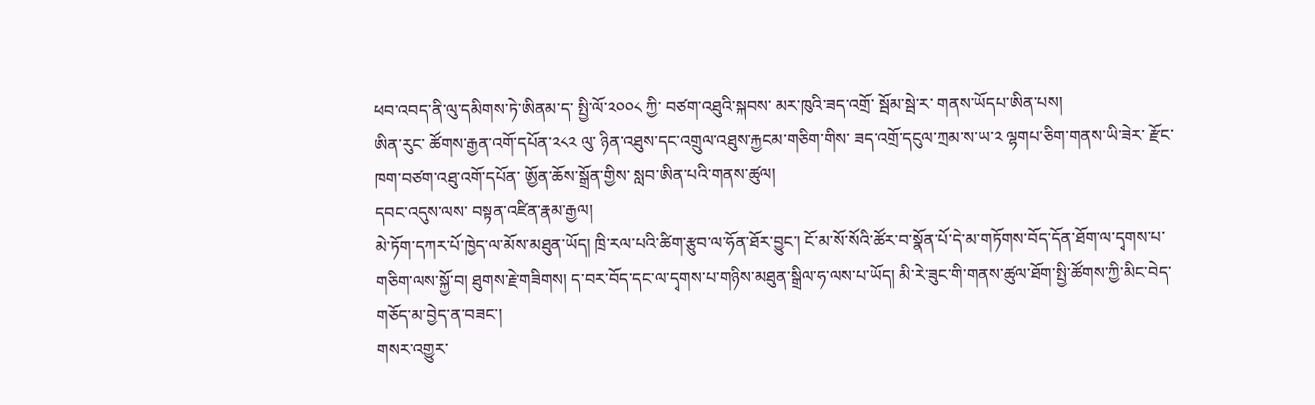ཕབ་འབད་ནི་ལུ་དམིགས་ཏེ་ཨིནམ་ད་ སྤྱི་ལོ་༢༠༠༨ ཀྱི་ བཙག་འཐུའི་སྐབས་ མར་ཁུའི་ཟད་འགྲོ་ སྦོམ་སྦེ་ར་ གནས་ཡོདཔ་ཨིན་པས།
ཨིན་རུང་ ཚོགས་རྒྱན་འགོ་དཔོན་༢༨༢ ལུ་ ཉིན་འཐུས་དང་འགྲུལ་འཐུས་རྐྱངམ་གཅིག་གིས་ ཟད་འགྲོ་དངུལ་ཀྲམ་ས་ཡ་༢ ལྷགཔ་ཅིག་གནས་ཡི་ཟེར་ རྫོང་ཁག་བཙག་འཐུ་འགོ་དཔོན་ ཨྱོན་ཆོས་སྒྲོན་གྱིས་ སླབ་ཨིན་པའི་གནས་ཚུལ།
དབང་འདུས་ལས་ བསྟན་འཛིན་རྣམ་རྒྱལ།
མེ་ཏོག་དཀར་པོ་ཁྱེད་ལ་མོས་མཐུན་ཡོད། ཁྲི་རལ་པའི་ཚིག་རྩུབ་ལ་ཧོན་ཐོར་བྱུང་། ངོ་མ་སོ་སོའི་ཚོར་བ་སྣོན་པོ་དེ་མ་གཏོགས་བོད་དོན་ཐོག་ལ་དྭགས་པ་གཅིག་ལས་སྐྱོ་བ། ཐུགས་རྗེ་གཟིགས། ད་བར་བོད་དང་ལ་དྭགས་པ་གཉིས་མཐུན་སྒྲིལ་ཧ་ལས་པ་ཡོད། མི་རེ་ཟུང་གི་གནས་ཚུལ་ཐོག་སྤྱི་ཚོགས་ཀྱི་མིང་བེད་གཅོད་མ་བྱེད་ན་བཟང་།
གསར་འགྱུར་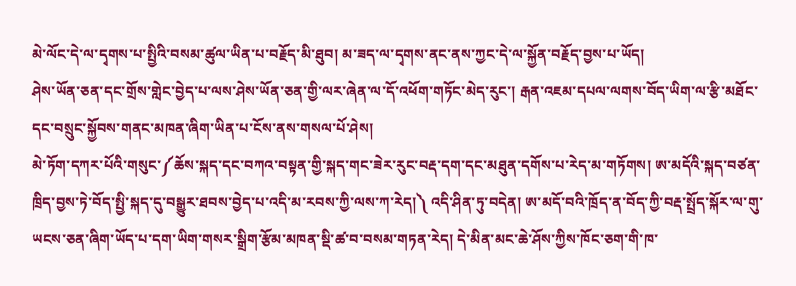མེ་ལོང་དེ་ལ་དྭགས་པ་སྤྱིའི་བསམ་ཚུལ་ཡིན་པ་བརྗོད་མི་ཐུབ། མ་ཟད་ལ་དྭགས་ནང་ནས་ཀྱང་དེ་ལ་སྐྱོན་བརྗོད་བྱས་པ་ཡོད།
ཤེས་ཡོན་ཅན་དང་གྲོས་གླེང་བྱེད་པ་ལས་ཤེས་ཡོན་ཅན་གྱི་ལར་ཞེན་ལ་དོ་འཕོག་གཏོང་མེད་རུང་། རྒན་འཇམ་དཔལ་ལགས་བོད་ཡིག་ལ་རྩི་མཐོང་དང་བསྲུང་སྐྱོབས་གནང་མཁན་ཞིག་ཡིན་པ་ངོས་ནས་གསལ་པོ་ཤེས།
མེ་ཏོག་དཀར་པོའི་གསུང་༼ཆོས་སྐད་དང་བཀའ་བསྟན་གྱི་སྐད་གང་ཟེར་རུང་བརྡ་དག་དང་མཐུན་དགོས་པ་རེད་མ་གཏོགས། ཨ་མདོའི་སྐད་བཙན་ཁྲིད་བྱས་ཏེ་བོད་སྤྱི་སྐད་དུ་བསྒྱུར་ཐབས་བྱེད་པ་འདི་མ་རབས་ཀྱི་ལས་ཀ་རེད།༽ འདི་ཤིན་ཏུ་བདེན། ཨ་མདོ་བའི་ཁྲོད་ན་བོད་ཀྱི་བརྡ་སྤྲོད་སྐོར་ལ་གུ་ཡངས་ཅན་ཞིག་ཡོད་པ་དག་ཡིག་གསར་སྒྲིག་རྩོམ་མཁན་སྡི་ཚ་བ་བསམ་གཏན་རེད། དེ་མིན་མང་ཆེ་ཤོས་ཀྱིས་ཁོང་ཅག་གི་ཁ་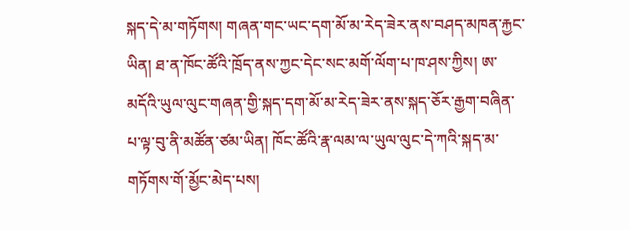སྐད་དེ་མ་གཏོགས། གཞན་གང་ཡང་དག་མོ་མ་རེད་ཟེར་ནས་བཤད་མཁན་རྐྱང་ཡིན། ཐ་ན་ཁོང་ཚོའི་ཁྲོད་ནས་ཀྱང་དེང་སང་མགོ་ལོག་པ་ཁ་ཤས་ཀྱིས། ཨ་མདོའི་ཡུལ་ལུང་གཞན་གྱི་སྐད་དག་མོ་མ་རེད་ཟེར་ནས་སྐད་ཅོར་རྒྱག་བཞིན་པ་ལྟ་བུ་ནི་མཚོན་ཙམ་ཡིན། ཁོང་ཚོའི་རྣ་ལམ་ལ་ཡུལ་ལུང་དེ་ཀའི་སྐད་མ་གཏོགས་གོ་མྱོང་མེད་པས།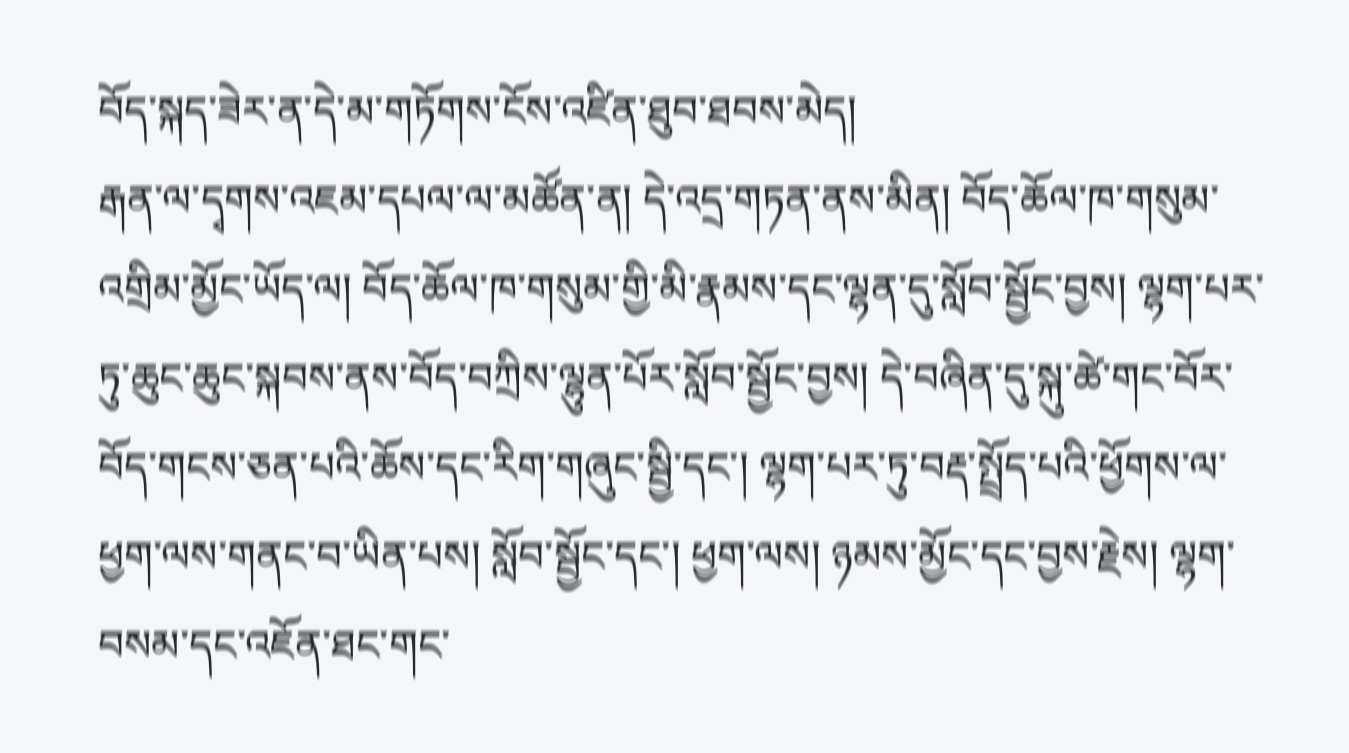བོད་སྐད་ཟེར་ན་དེ་མ་གཏོགས་ངོས་འཛིན་ཐུབ་ཐབས་མེད།
རྒན་ལ་དྭགས་འཇམ་དཔལ་ལ་མཚོན་ན། དེ་འདྲ་གཏན་ནས་མིན། བོད་ཆོལ་ཁ་གསུམ་འགྲིམ་མྱོང་ཡོད་ལ། བོད་ཆོལ་ཁ་གསུམ་གྱི་མི་རྣམས་དང་ལྷན་དུ་སློབ་སྦྱོང་བྱས། ལྷག་པར་ཏུ་ཆུང་ཆུང་སྐབས་ནས་བོད་བཀྲིས་ལྷུན་པོར་སློབ་སྦྱོང་བྱས། དེ་བཞིན་དུ་སྐུ་ཚེ་གང་བོར་བོད་གངས་ཅན་པའི་ཆོས་དང་རིག་གཞུང་སྦྱི་དང་། ལྷག་པར་ཏུ་བརྡ་སྤྲོད་པའི་ཕྱོགས་ལ་ཕྱག་ལས་གནང་བ་ཡིན་པས། སློབ་སྦྱོང་དང་། ཕྱག་ལས། ཉམས་མྱོང་དང་བྱས་རྗེས། ལྷག་བསམ་དང་འཇོན་ཐང་གང་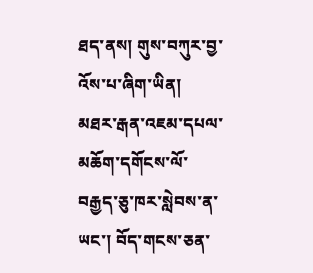ཐད་ནས། གུས་བཀུར་བྱ་འོས་པ་ཞིག་ཡིན།
མཐར་རྒན་འཇམ་དཔལ་མཆོག་དགོངས་ལོ་བརྒྱད་ཅུ་ཁར་སླེབས་ན་ཡང་། བོད་གངས་ཅན་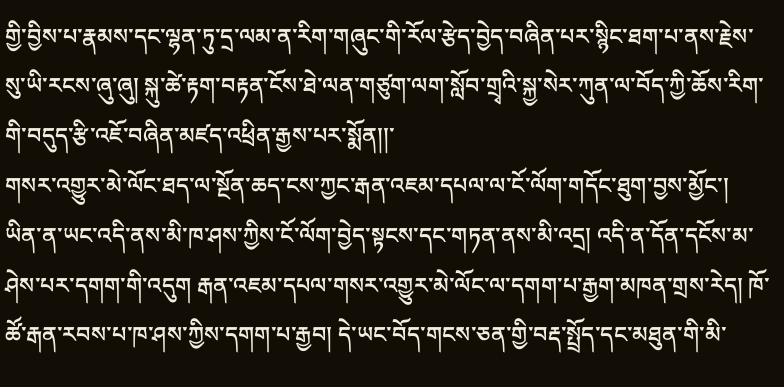གྱི་བྱིས་པ་རྣམས་དང་ལྷན་ཏུ་དྲ་ལམ་ན་རིག་གཞུང་གི་རོལ་རྩེད་བྱེད་བཞིན་པར་སྙིང་ཐག་པ་ནས་རྗེས་སུ་ཡི་རངས་ཞུ་ཞུ། སྐུ་ཚེ་རྟག་བརྟན་ངོས་ཐེ་ལན་གཙུག་ལག་སློབ་གྲྭའི་སྐྱ་སེར་ཀུན་ལ་བོད་ཀྱི་ཆོས་རིག་གི་བདུད་རྩི་འཇོ་བཞིན་མཛད་འཕྲིན་རྒྱས་པར་སྨོན།།་
གསར་འགྱུར་མེ་ལོང་ཐད་ལ་སྔོན་ཆད་ངས་ཀྱང་རྒན་འཇམ་དཔལ་ལ་ངོ་ལོག་གདོང་ཐུག་བྱས་མྱོང་། ཡིན་ན་ཡང་འདི་ནས་མི་ཁ་ཤས་ཀྱིས་ངོ་ལོག་བྱེད་སྟངས་དང་གཏན་ནས་མི་འདྲ། འདི་ན་དོན་དངོས་མ་ཤེས་པར་དགག་གི་འདུག རྒན་འཇམ་དཔལ་གསར་འགྱུར་མེ་ལོང་ལ་དགག་པ་རྒྱག་མཁན་གྲས་རེད། ཁོ་ཚོ་རྒན་རབས་པ་ཁ་ཤས་ཀྱིས་དགག་པ་རྒྱབ། དེ་ཡང་བོད་གངས་ཅན་གྱི་བརྡ་སྤྲོད་དང་མཐུན་གི་མི་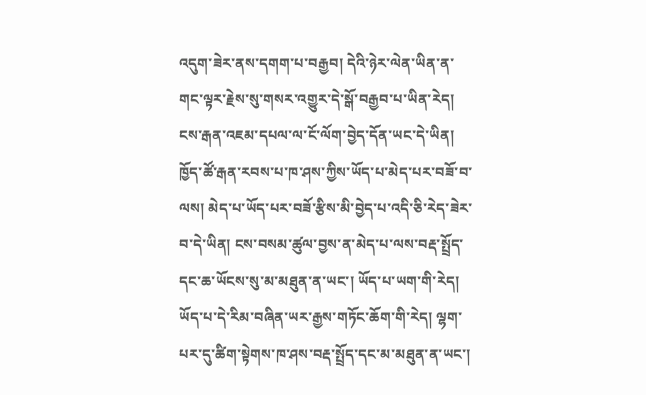འདུག་ཟེར་ནས་དགག་པ་བརྒྱབ། དེའི་ཉེར་ལེན་ཡིན་ན་གང་ལྟར་རྗེས་སུ་གསར་འགྱུར་དེ་སྒོ་བརྒྱབ་པ་ཡིན་རེད། ངས་རྒན་འཇམ་དཔལ་ལ་ངོ་ལོག་བྱེད་དོན་ཡང་དེ་ཡིན། ཁྱོད་ཚོ་རྒན་རབས་པ་ཁ་ཤས་ཀྱིས་ཡོད་པ་མེད་པར་བཟོ་བ་ལས། མེད་པ་ཡོད་པར་བཟོ་རྩིས་མི་བྱེད་པ་འདི་ཅི་རེད་ཟེར་བ་དེ་ཡིན། ངས་བསམ་ཚུལ་བྱས་ན་མེད་པ་ལས་བརྡ་སྤྲོད་དང་ཆ་ཡོངས་སུ་མ་མཐུན་ན་ཡང་། ཡོད་པ་ཡག་གི་རེད། ཡོད་པ་དེ་རིམ་བཞིན་ཡར་རྒྱས་གཏོང་ཆོག་གི་རེད། ལྷག་པར་དུ་ཚིག་སྟེགས་ཁ་ཤས་བརྡ་སྤྲོད་དང་མ་མཐུན་ན་ཡང་།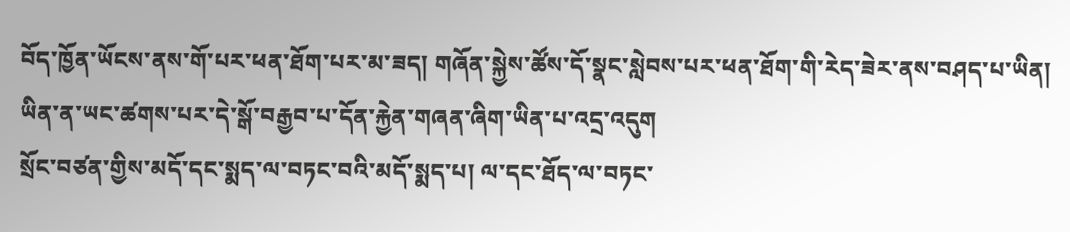བོད་ཁྱོན་ཡོངས་ནས་གོ་པར་ཕན་ཐོག་པར་མ་ཟད། གཞོན་སྐྱེས་ཚོས་དོ་སྣང་སླེབས་པར་ཕན་ཐོག་གི་རེད་ཟེར་ནས་བཤད་པ་ཡིན། ཡིན་ན་ཡང་ཚགས་པར་དེ་སྒོ་བརྒྱབ་པ་དོན་རྐྱེན་གཞན་ཞིག་ཡིན་པ་འདྲ་འདུག
སྲོང་བཙན་གྱིས་མདོ་དང་སྨད་ལ་བཏང་བའི་མདོ་སྨད་པ། ལ་དང་ཐོད་ལ་བཏང་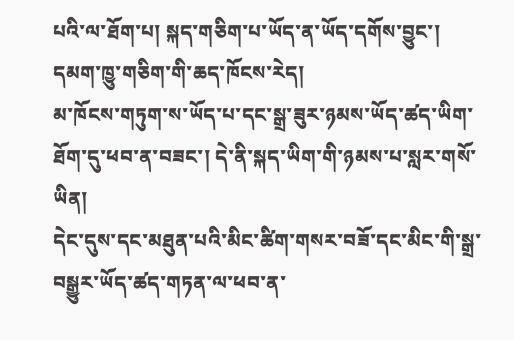པའི་ལ་ཐོག་པ། སྐད་གཅིག་པ་ཡོད་ན་ཡོད་དགོས་བྱུང་། དམག་ཁྱུ་གཅིག་གི་ཆད་ཁོངས་རེད།
མ་ཁོངས་གཏུག་ས་ཡོད་པ་དང་སྒྲ་ཟུར་ཉམས་ཡོད་ཚད་ཡིག་ཐོག་དུ་ཕབ་ན་བཟང་། དེ་ནི་སྐད་ཡིག་གི་ཉམས་པ་སླར་གསོ་ཡིན།
དེང་དུས་དང་མཐུན་པའི་མིང་ཚིག་གསར་བཟོ་དང་མིང་གི་སྒྲ་བསྒྱུར་ཡོད་ཚད་གཏན་ལ་ཕབ་ན་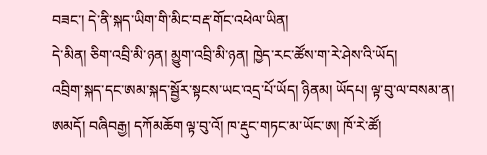བཟང་། དེ་ནི་སྐད་ཡིག་གི་མིང་བརྡ་གོང་འཕེལ་ཡིན།
དེ་མིན། ཅིག་འབྲི་མི་ཉན། མྱུག་འབྲི་མི་ཉན། ཁྱེད་རང་ཚོས་ག་རེ་ཤེས་འི་ཡོད།
འབྲིག་སྐད་དང་ཨམ་སྐད་སྦྱོར་སྟངས་ཡང་འདྲ་པོ་ཡོད། ཉིནམ། ཡོདཔ། ལྟ་བུ་ལ་བསམ་ན། ཨམདོ། བཞིབརྒྱ། དཀོམཆོག ལྟ་བུ་འོ། ཁ་རྡུང་གཏང་མ་ཡོང་ཨ། ཁོ་རེ་ཚོ།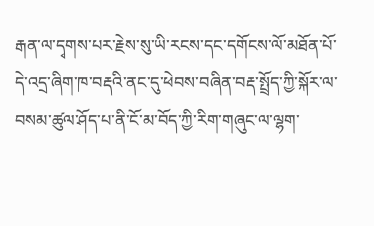རྒན་ལ་དྭགས་པར་རྗེས་སུ་ཡི་རངས་དང་དགོངས་ལོ་མཐོན་པོ་དེ་འདྲ་ཞིག་ཁ་བརྡའི་ནང་དུ་ཕེབས་བཞིན་བརྡ་སྤྲོད་ཀྱི་སྐོར་ལ་བསམ་ཚུལ་ཤོད་པ་ནི་ངོ་མ་བོད་ཀྱི་རིག་གཞུང་ལ་ལྷག་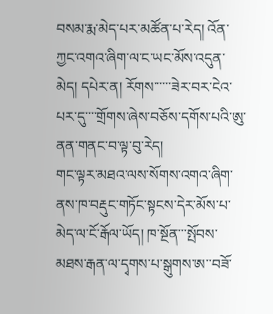བསམ་རྨ་མེད་པར་མཚོན་པ་རེད། འོན་ཀྱང་འགའ་ཞིག་ལ་ང་ཡང་མོས་འདུན་མེད། དཔེར་ན། རོགས་་་་་་ཟེར་བར་ངེའ་པར་དུ་་་་གྲོགས་ཞེས་བཅོས་དགོས་པའི་ཨུ་ནན་གནང་བ་ལྟ་བུ་རེད།
གང་ལྟར་མཐའ་ལས་སོགས་འགའ་ཞིག་ནས་ཁ་བརྡུང་གཏོང་སྟངས་དེར་མོས་པ་མེད་ལ་ངོ་རྒོལ་ཡོད། ཁ་སྔོན་་་སྤོབས་མཐས་རྒན་ལ་དྭགས་པ་སྒུགས་ཨ་་བཟོ་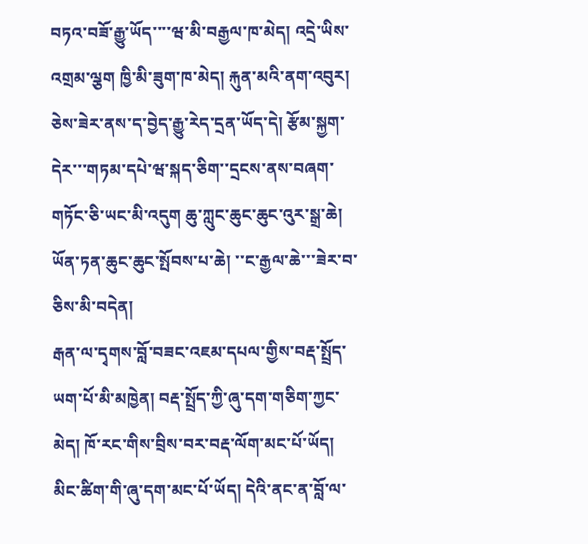བཏའ་བཟོ་རྒྱུ་ཡོད་་་་ཝ་མི་བརྒྱལ་ཁ་མེད། འདྲེ་ཡིས་འགྲམ་ལྕག ཁྱི་མི་ཟུག་ཁ་མེད། རྐུན་མའི་ནག་འབུར། ཅེས་ཟེར་ནས་ད་བྱེད་རྒྱུ་རེད་དྲན་ཡོད་དེ། རྩོམ་སྐྱག་དེར་་་གཏམ་དཔེ་ཝ་སྐད་ཅིག་་དྲངས་ནས་བཞག་གཏོང་ཅི་ཡང་མི་འདུག ཆུ་ཀླུང་ཆུང་ཆུང་འུར་སྒྲ་ཆེ། ཡོན་ཏན་ཆུང་ཆུང་སྤོབས་པ་ཆེ། ་་ང་རྒྱལ་ཆེ་་་ཟེར་བ་ཅིས་མི་བདེན།
རྒན་ལ་དྭགས་བློ་བཟང་འཇམ་དཔལ་གྱིས་བརྡ་སྤྲོད་ཡག་པོ་མི་མཁྱེན། བརྡ་སྤྲོད་ཀྱི་ཞུ་དག་གཅིག་ཀྱང་མེད། ཁོ་རང་གིས་བྲིས་བར་བརྡ་ལོག་མང་པོ་ཡོད།
མིང་ཚིག་གི་ཞུ་དག་མང་པོ་ཡོད། དེའི་ནང་ན་བློ་ལ་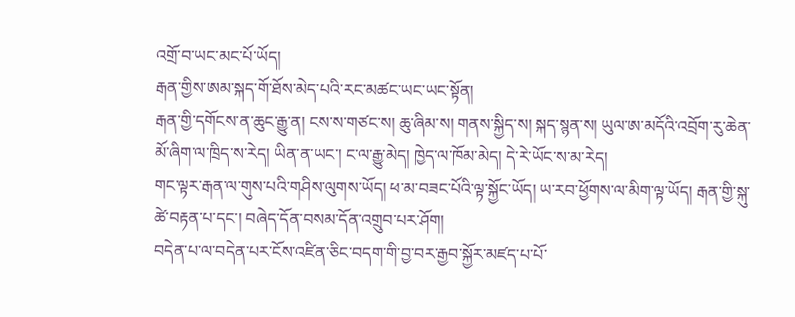འགྲོ་བ་ཡང་མང་པོ་ཡོད།
རྒན་གྱིས་ཨམ་སྐད་གོ་ཐོས་མེད་པའི་རང་མཚང་ཡང་ཡང་སྟོན།
རྒན་གྱི་དགོངས་ན་ཆུང་རྒྱུ་ན། ངས་ས་གཙང་ས། ཆུ་ཞིམ་ས། གནས་སྐྱིད་ས། སྐད་སྙན་ས། ཡུལ་ཨ་མདོའི་འབྲོག་རུ་ཆེན་མོ་ཞིག་ལ་ཁྲིད་ས་རེད། ཡིན་ན་ཡང་། ང་ལ་རྒྱུ་མེད། ཁྱེད་ལ་ཁོམ་མེད། དེ་རེ་ཡོང་ས་མ་རེད།
གང་ལྟར་རྒན་ལ་གུས་པའི་གཤིས་ལུགས་ཡོད། ཕ་མ་བཟང་པོའི་ལྟ་སྐྱོང་ཡོད། ཡ་རབ་ཕྱོགས་ལ་མིག་ལྟ་ཡོད། རྒན་གྱི་སྐུ་ཚེ་བརྟན་པ་དང་། བཞེད་དོན་བསམ་དོན་འགྲུབ་པར་ཤོག།
བདེན་པ་ལ་བདེན་པར་ངོས་འཛིན་ཅིང་བདག་གི་བྱ་བར་རྒྱབ་སྐྱོར་མཛད་པ་པོ་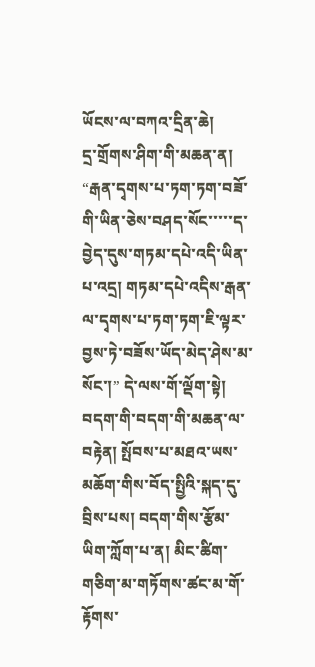ཡོངས་ལ་བཀའ་དྲིན་ཆེ།
དྲ་གྲོགས་ཤིག་གི་མཆན་ན། “རྒན་དྭགས་པ་ཏག་ཏག་བཟོ་གི་ཡིན་ཅེས་བཤད་སོང་་་་་ད་བྱེད་དུས་གཏམ་དཔེ་འདི་ཡིན་པ་འདྲ། གཏམ་དཔེ་འདིས་རྒན་ལ་དྭགས་པ་ཏག་ཏག་ཇི་ལྟར་བྱས་ཏེ་བཟོས་ཡོད་མེད་ཤེས་མ་སོང་།” དེ་ལས་གོ་ལྡོག་སྟེ། བདག་གི་བདག་གི་མཆན་ལ་བརྟེན། སྤོབས་པ་མཐའ་ཡས་མཆོག་གིས་བོད་སྤྱིའི་སྐད་དུ་བྲིས་པས། བདག་གིས་རྩོམ་ཡིག་ཀློག་པ་ན། མིང་ཚིག་གཅིག་མ་གཏོགས་ཚང་མ་གོ་རྟོགས་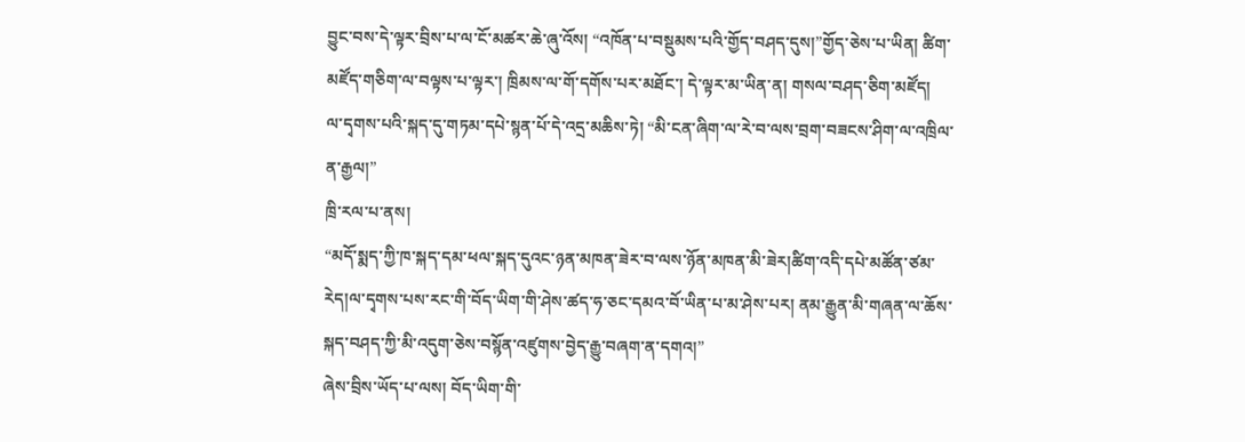བྱུང་བས་དེ་ལྟར་བྲིས་པ་ལ་ངོ་མཚར་ཆེ་ཞུ་འོས། “འཁོན་པ་བསྡུམས་པའི་གྱོད་བཤད་དུས།”གྱོད་ཅེས་པ་ཡིན། ཚིག་མཛོད་གཅིག་ལ་བལྟས་པ་ལྟར་། ཁྲིམས་ལ་གོ་དགོས་པར་མཐོང་། དེ་ལྟར་མ་ཡིན་ན། གསལ་བཤད་ཅིག་མཛོད།
ལ་དྭགས་པའི་སྐད་དུ་གཏམ་དཔེ་སྙན་པོ་དེ་འདྲ་མཆིས་ཏེ། “མི་ངན་ཞིག་ལ་རེ་བ་ལས་བྲག་བཟངས་ཤིག་ལ་འཁྲིལ་ན་རྒྱལ།”
ཁྲི་རལ་པ་ནས།
“མདོ་སྨད་ཀྱི་ཁ་སྐད་དམ་ཕལ་སྐད་དུའང་ཉན་མཁན་ཟེར་བ་ལས་ཉོན་མཁན་མི་ཟེར།ཚིག་འདི་དཔེ་མཚོན་ཙམ་རེད།ལ་དྭགས་པས་རང་གི་བོད་ཡིག་གི་ཤེས་ཚད་ཧ་ཅང་དམའ་བོ་ཡིན་པ་མ་ཤེས་པར། ནམ་རྒྱུན་མི་གཞན་ལ་ཆོས་སྐད་བཤད་ཀྱི་མི་འདུག་ཅེས་བསྙོན་འཛུགས་བྱེད་རྒྱུ་བཞག་ན་དགའ།”
ཞེས་བྲིས་ཡོད་པ་ལས། བོད་ཡིག་གི་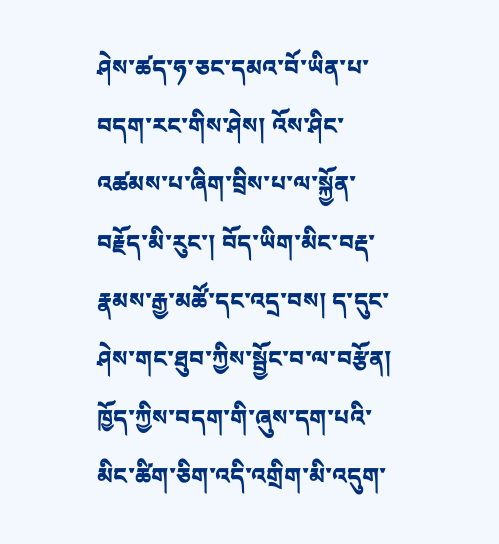ཤེས་ཚད་ཧ་ཅང་དམའ་བོ་ཡིན་པ་བདག་རང་གིས་ཤེས། འོས་ཤིང་འཚམས་པ་ཞིག་བྲིས་པ་ལ་སྐྱོན་བརྗོད་མི་རུང་། བོད་ཡིག་མིང་བརྡ་རྣམས་རྒྱ་མཚོ་དང་འདྲ་བས། ད་དུང་ཤེས་གང་ཐུབ་ཀྱིས་སྦྱོང་བ་ལ་བརྩོན། ཁྱོད་ཀྱིས་བདག་གི་ཞུས་དག་པའི་མིང་ཚིག་ཅིག་འདི་འགྲིག་མི་འདུག་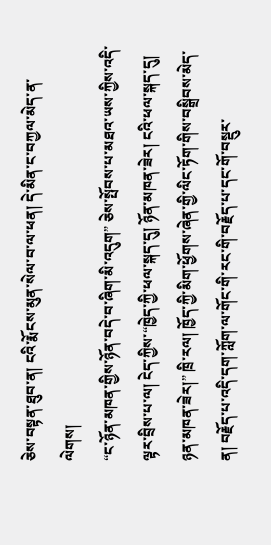ཅེས་བསྟན་ཐུབ་ན། ངའི་རྨོངས་མུན་སེལ་བ་ལ་ཕན། དེ་མིན་ང་བཀྱལ་མེད་ན་ལེགས།
“ང་ཉོན་མཁན་གྱིས་ཉོན་བདེ་བ་ཞིག་མི་འདུག” ཅེས་སྤོབས་པ་མཐའ་ཡས་ཀྱིས་འདི་ལྟར་བྲིས་པ་ལ། ངེད་ཀྱིས་“ཁྱེད་ཀྱི་ཕལ་སྐད་དུ། ཉོན་མཁན་ཟེར། ངའི་ཕལ་སྐད་དུ། ཉན་མཁན་ཟེར།” ཁྲི་རལ། ཁྱོད་ཀྱི་མིག་ཕྱོགས་ཞེན་གྱི་ལིང་ཏོག་གིས་བསྒྲིབས་མེད་ན། བརྗོད་པ་འདི་དག་ཀློག་ལ་གོང་གི་རང་གི་བརྗོད་པ་དང་གོ་བསྡུར་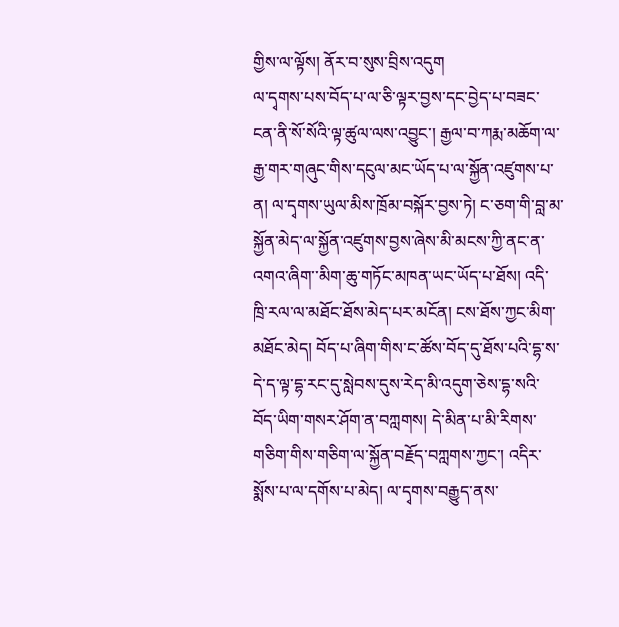གྱིས་ལ་ལྟོས། ནོར་བ་སུས་བྲིས་འདུག
ལ་དྭགས་པས་བོད་པ་ལ་ཅི་ལྟར་བྱས་དང་བྱེད་པ་བཟང་ངན་ནི་སོ་སོའི་ལྟ་ཚུལ་ལས་འབྱུང་། རྒྱལ་བ་ཀརྨ་མཆོག་ལ་རྒྱ་གར་གཞུང་གིས་དངུལ་མང་ཡོད་པ་ལ་སྐྱོན་འཛུགས་པ་ན། ལ་དྭགས་ཡུལ་མིས་ཁྲོམ་བསྐོར་བྱས་ཏེ། ང་ཅག་གི་བླ་མ་སྐྱོན་མེད་ལ་སྐྱོན་འཛུགས་བྱས་ཞེས་མི་མངས་ཀྱི་ནང་ན་འགའ་ཞིག་་མིག་ཆུ་གཏོང་མཁན་ཡང་ཡོད་པ་ཐོས། འདི་ཁྲི་རལ་ལ་མཐོང་ཐོས་མེད་པཪ་མངོན། ངས་ཐོས་ཀྱང་མིག་མཐོང་མེད། བོད་པ་ཞིག་གིས་ང་ཚོས་བོད་དུ་ཐོས་པའི་དྷ་ས་དེ་ད་ལྟ་དྷ་རང་དུ་སླེབས་དུས་རེད་མི་འདུག་ཅེས་དྷ་སའི་བོད་ཡིག་གསར་ཤོག་ན་བཀླགས། དེ་མིན་པ་མི་རིགས་གཅིག་གིས་གཅིག་ལ་སྐྱོན་བརྗོད་བཀླགས་ཀྱང་། འདིར་སྨོས་པ་ལ་དགོས་པ་མེད། ལ་དྭགས་བརྒྱུད་ནས་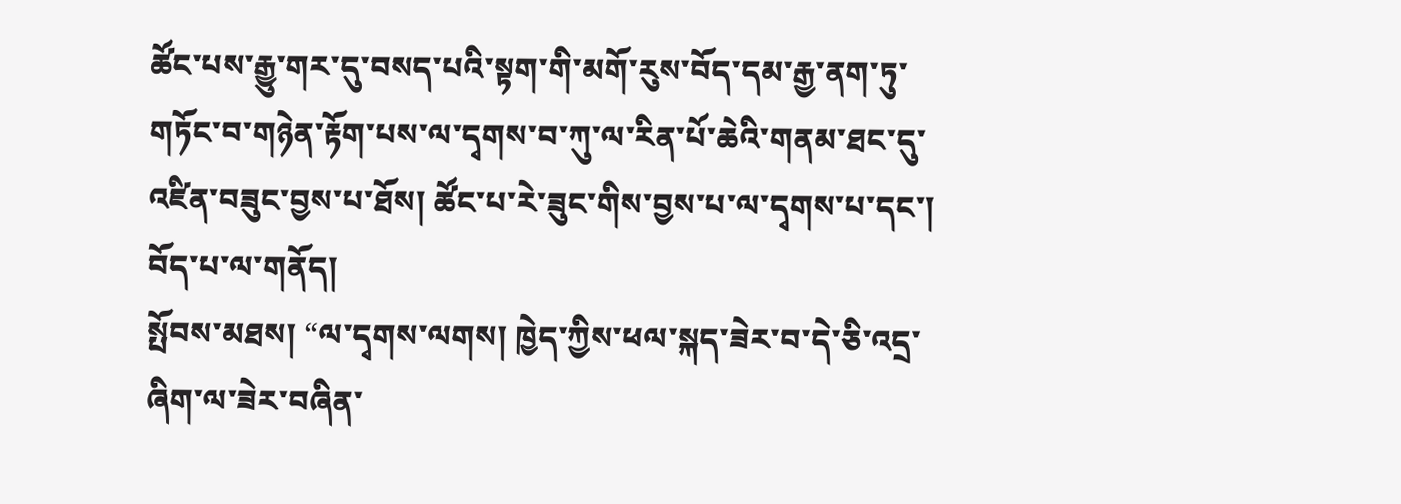ཚོང་པས་རྒྱུ་གར་དུ་བསད་པའི་སྟག་གི་མགོ་རུས་བོད་དམ་རྒྱ་ནག་ཏུ་གཏོང་བ་གཉེན་རྟོག་པས་ལ་དྭགས་བ་ཀུ་ལ་རིན་པོ་ཆེའི་གནམ་ཐང་དུ་འཛིན་བཟུང་བྱས་པ་ཐོས། ཚོང་པ་རེ་ཟུང་གིས་བྱས་པ་ལ་དྭགས་པ་དང་། བོད་པ་ལ་གནོད།
སྤོབས་མཐས། “ལ་དྭགས་ལགས། ཁྱེད་ཀྱིས་ཕལ་སྐད་ཟེར་བ་དེ་ཅི་འདྲ་ཞིག་ལ་ཟེར་བཞིན་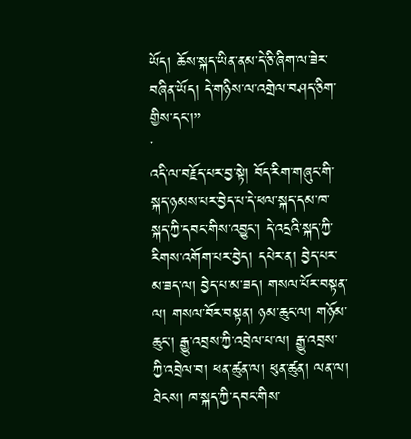ཡོད། ཆོས་སྐད་ཡིན་ནམ་དེ་ཅི་ཞིག་ལ་ཟེར་བཞིན་ཡོད། དེ་གཉིས་ལ་འགྲེལ་བཤད་ཅིག་གྱིས་དང་།”
་
འདི་ལ་བརྗོད་པར་བྱ་སྟེ། བོད་རིག་གཞུང་གི་སྐད་ཉམས་པར་བྱེད་པ་དེ་ཕལ་སྐད་དམ་ཁ་སྐད་ཀྱི་དབང་གིས་འབྱུང་། དེ་འདྲའི་སྐད་ཀྱི་རིགས་འགོག་པར་བྱེད། དཔེར་ན། བྱེད་པར་མ་ཟད་ལ། བྱེད་པ་མ་ཟད། གསལ་པོར་བསྟན་ལ། གསལ་བོར་བསྟན། ཉམ་ཆུང་ལ། གཉོམ་ཆུང་། རྒྱུ་འབྲས་ཀྱི་འབྲེལ་པ་ལ། རྒྱུ་འབྲས་ཀྱི་འབྲེལ་བ། ཕན་ཚུན་ལ། ཕུན་ཚུན། ལན་ལ། ཐེངས། ཁ་སྐད་ཀྱི་དབང་གིས་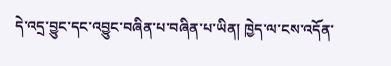དེ་འདྲ་བྱུང་དང་འབྱུང་བཞིན་པ་བཞིན་པ་ཡིན། ཁྱེད་ལ་ངས་འདོན་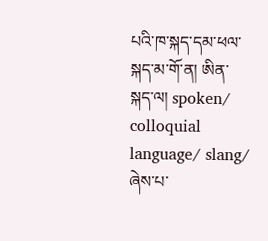པའི་ཁ་སྐད་དམ་ཕལ་སྐད་མ་གོ་ན། ཨིན་སྐད་ལ། spoken/ colloquial language/ slang/ ཞེས་པ་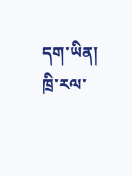དག་ཡིན།
ཁྲི་རལ་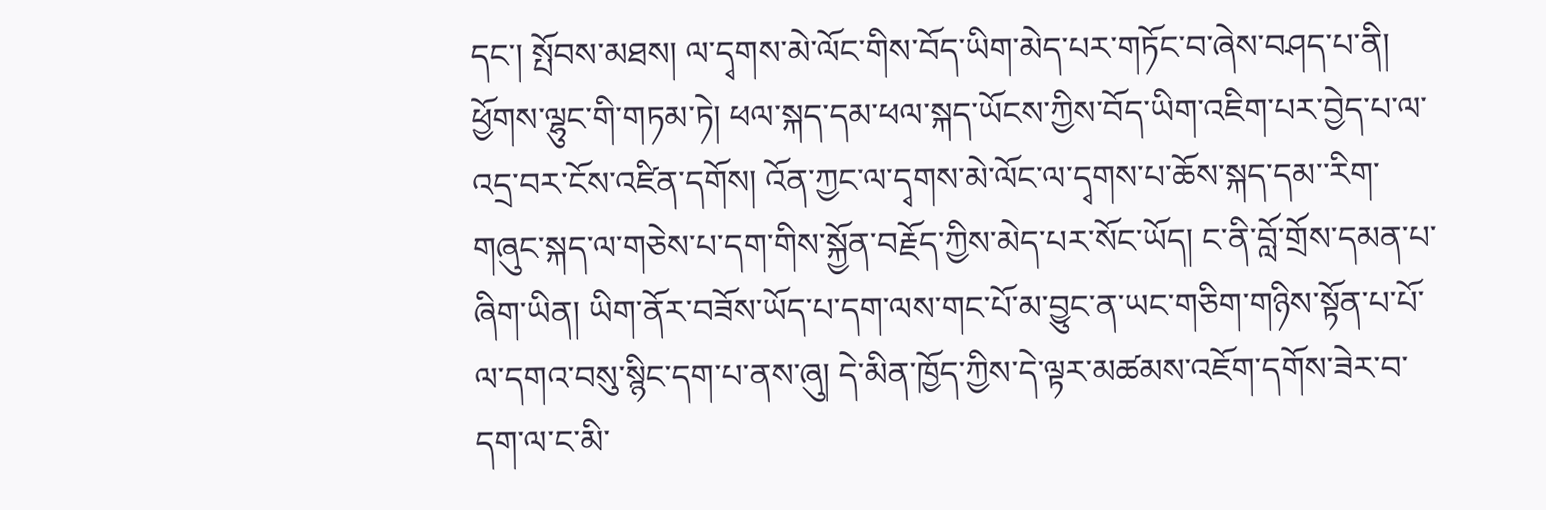དང་། སྤོབས་མཐས། ལ་དྭགས་མེ་ལོང་གིས་བོད་ཡིག་མེད་པར་གཏོང་བ་ཞེས་བཤད་པ་ནི། ཕྱོགས་ལྷུང་གི་གཏམ་ཏེ། ཕལ་སྐད་དམ་ཕལ་སྐད་ཡོངས་ཀྱིས་བོད་ཡིག་འཇིག་པར་བྱེད་པ་ལ་འདྲ་བར་ངོས་འཛིན་དགོས། འོན་ཀྱང་ལ་དྭགས་མེ་ལོང་ལ་དྭགས་པ་ཆོས་སྐད་དམ་་རིག་གཞུང་སྐད་ལ་གཅེས་པ་དག་གིས་སྐྱོན་བརྗོད་ཀྱིས་མེད་པར་སོང་ཡོད། ང་ནི་བློ་གྲོས་དམན་པ་ཞིག་ཡིན། ཡིག་ནོར་བཟོས་ཡོད་པ་དག་ལས་གང་པོ་མ་བྱུང་ན་ཡང་གཅིག་གཉིས་སྟོན་པ་པོ་ལ་དགའ་བསུ་སྙིང་དག་པ་ནས་ཞུ། དེ་མིན་ཁྱོད་ཀྱིས་དེ་ལྟར་མཚམས་འཇོག་དགོས་ཟེར་བ་དག་ལ་ང་མི་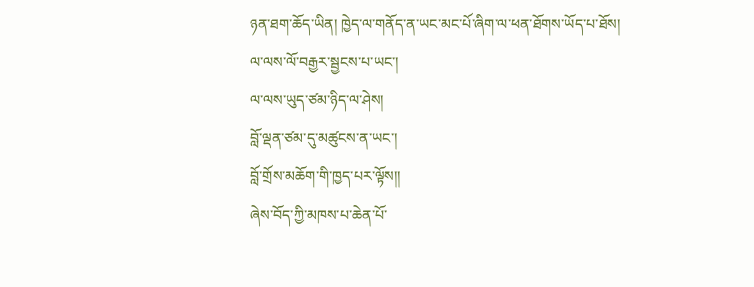ཉན་ཐག་ཆོད་ཡིན། ཁྱེད་ལ་གནོད་ན་ཡང་མང་པོ་ཞིག་ལ་ཕན་ཐོགས་ཡོད་པ་ཐོས།
ལ་ལས་ལོ་བརྒྱར་སྦྱངས་པ་ཡང་།
ལ་ལས་ཡུད་ཙམ་ཉིད་ལ་ཤེས།
བློ་ལྡན་ཙམ་དུ་མཚུངས་ན་ཡང་།
བློ་གྲོས་མཆོག་གི་ཁྱད་པར་ལྟོས།།
ཞེས་བོད་ཀྱི་མཁས་པ་ཆེན་པོ་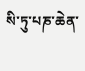སི་ཏུ་པཎ་ཆེན་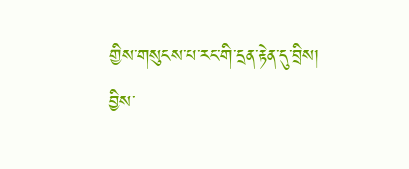གྱིས་གསུངས་པ་རང་གི་དྲན་རྟེན་དུ་བྲིས།
བྱིས་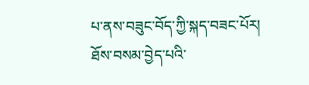པ་ནས་བཟུང་བོད་ཀྱི་སྐད་བཟང་པོར།
ཐོས་བསམ་བྱེད་པའི་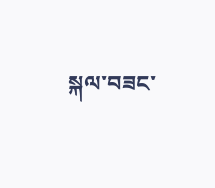སྐལ་བཟང་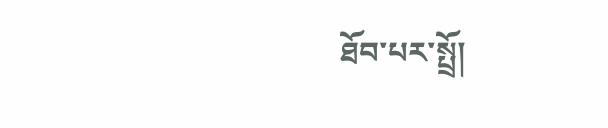ཐོབ་པར་སྤྲོ།